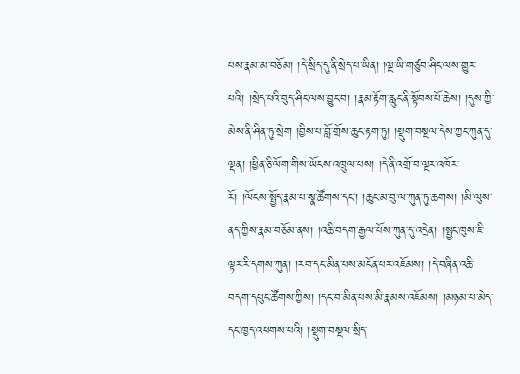པས་རྣམ་མ་བཅོམ། །དེ་སྲིད་དུ་ནི་སྲེད་པ་ཡིན། །ལྔ་ཡི་གཙུབ་ཤིང་ལས་གྱུར་པའི། །སྲེད་པའི་བུད་ཤིང་ལས་བྱུང་བ། །རྣམ་རྟོག་རླུང་ནི་སྟོབས་པོ་ཆེས། །དུས་ཀྱི་མེས་ནི་ཤིན་ཏུ་སྲེག །བྱིས་པ་བློ་གྲོས་ཆུང་རྟག་ཏུ། །སྡུག་བསྔལ་དེས་ཀྱང་ཀུན་དུ་ལྡན། །ཕྱིན་ཅི་ལོག་གིས་ཡོངས་འཁྲུལ་པས། །དེ་ནི་འགྲོ་བ་ལྔར་འཁོར་རོ། །ལོངས་སྤྱོད་རྣམ་པ་སྣ་ཚོགས་དང་། །ཆུང་མ་བུ་ལ་ཀུན་ཏུ་ཆགས། །མི་ལུས་ནད་ཀྱིས་རྣམ་བཅོམ་ནས། །འཆི་བདག་རྒྱལ་པོས་ཀུན་དུ་འདྲེན། །སྤྱང་ཁུས་ཇི་ལྟར་རི་དགས་ཀུན། །རབ་དང་མིན་པས་མངོན་པར་འཇོམས། །དེ་བཞིན་འཆི་བདག་དཔུང་ཚོགས་ཀྱིས། །དང་བ་མིན་པས་མི་རྣམས་འཇོམས། །མཉམ་པ་མེད་དང་ཁྱད་འཕགས་པའི། །སྡུག་བསྔལ་སྲིད་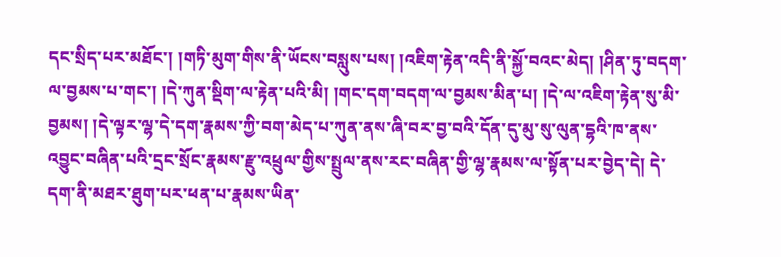དང་སྲིད་པར་མཐོང་། །གཏི་མུག་གིས་ནི་ཡོངས་བསླུས་པས། །འཇིག་རྟེན་འདི་ནི་སྐྱོ་བའང་མེད། །ཤིན་ཏུ་བདག་ལ་བྱམས་པ་གང་། །དེ་ཀུན་སྡིག་ལ་རྟེན་པའི་མི། །གང་དག་བདག་ལ་བྱམས་མིན་པ། །དེ་ལ་འཇིག་རྟེན་སུ་མི་བྱམས། །དེ་ལྟར་ལྷ་དེ་དག་རྣམས་ཀྱི་བག་མེད་པ་ཀུན་ནས་ཞི་བར་བྱ་བའི་དོན་དུ་མུ་སུ་ལུན་དྷའི་ཁ་ནས་འབྱུང་བཞིན་པའི་དྲང་སྲོང་རྣམས་རྫུ་འཕྲུལ་གྱིས་སྤྲུལ་ནས་རང་བཞིན་གྱི་ལྷ་རྣམས་ལ་སྟོན་པར་བྱེད་དེ། དེ་དག་ནི་མཐར་ཐུག་པར་ཕན་པ་རྣམས་ཡིན་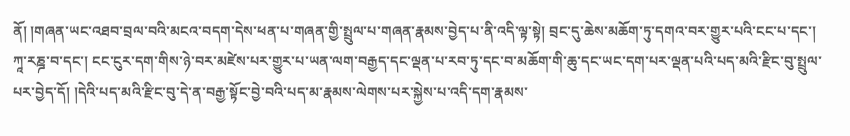ནོ། །གཞན་ཡང་འཐབ་བྲལ་བའི་མངའ་བདག་དེས་ཕན་པ་གཞན་གྱི་སྤྲུལ་པ་གཞན་རྣམས་བྱེད་པ་ནི་འདི་ལྟ་སྟེ། བྲང་དུ་ཆེས་མཆོག་ཏུ་དགའ་བར་གྱུར་པའི་ངང་པ་དང་། ཀཱ་རཎྜ་བ་དང་། ངང་ངུར་དག་གིས་ཉེ་བར་མཛེས་པར་གྱུར་པ་ཡན་ལག་བརྒྱད་དང་ལྡན་པ་རབ་ཏུ་དང་བ་མཆོག་གི་ཆུ་དང་ཡང་དག་པར་ལྡན་པའི་པད་མའི་རྫིང་བུ་སྤྲུལ་པར་བྱེད་དོ། །དེའི་པད་མའི་རྫིང་བུ་དེ་ན་བརྒྱ་སྟོང་བྱེ་བའི་པད་མ་རྣམས་ལེགས་པར་སྐྱེས་པ་འདི་དག་རྣམས་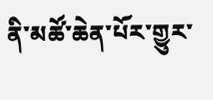ནི་མཚོ་ཆེན་པོར་གྱུར་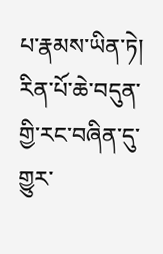པ་རྣམས་ཡིན་ཏེ། རིན་པོ་ཆེ་བདུན་གྱི་རང་བཞིན་དུ་གྱུར་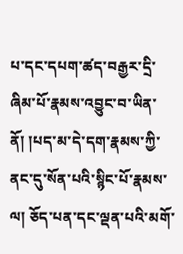པ་དང་དཔག་ཚད་བརྒྱར་དྲི་ཞིམ་པོ་རྣམས་འབྱུང་བ་ཡིན་ནོ། །པད་མ་དེ་དག་རྣམས་ཀྱི་ནང་དུ་སོན་པའི་སྙིང་པོ་རྣམས་ལ། ཅོད་པན་དང་ལྡན་པའི་མགོ་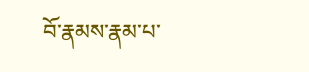བོ་རྣམས་རྣམ་པ་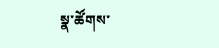སྣ་ཚོགས་